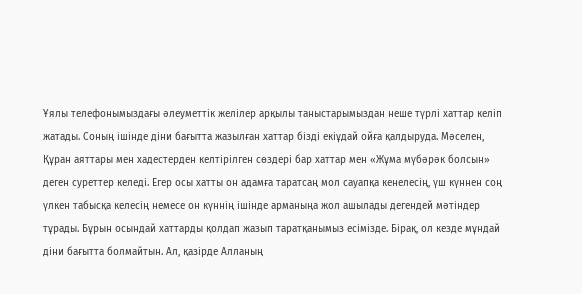Ұялы телефонымыздағы әлеуметтік желілер арқылы таныстарымыздан неше түрлі хаттар келіп жатады. Соның ішінде діни бағытта жазылған хаттар бізді екіұдай ойға қалдыруда. Мәселен, Құран аяттары мен хадестерден келтірілген сөздері бар хаттар мен «Жұма мүбәрәк болсын» деген суреттер келеді. Егер осы хатты он адамға таратсаң мол сауапқа кенелесің, үш күннен соң үлкен табысқа келесің немесе он күннің ішінде арманыңа жол ашылады дегендей мәтіндер тұрады. Бұрын осындай хаттарды қолдап жазып таратқанымыз есімізде. Бірақ, ол кезде мұндай діни бағытта болмайтын. Ал, қазірде Алланың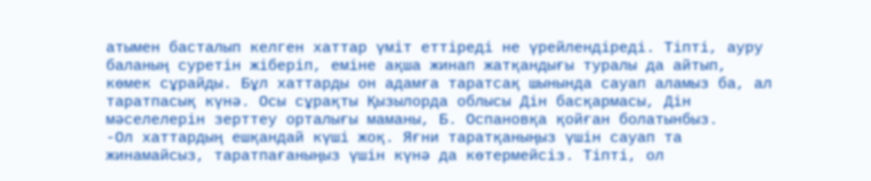атымен басталып келген хаттар үміт еттіреді не үрейлендіреді. Тіпті, ауру баланың суретін жіберіп, еміне ақша жинап жатқандығы туралы да айтып, көмек сұрайды. Бұл хаттарды он адамға таратсақ шынында сауап аламыз ба, ал таратпасық күнә. Осы сұрақты Қызылорда облысы Дін басқармасы, Дін мәселелерін зерттеу орталығы маманы, Б. Оспановқа қойған болатынбыз.
-Ол хаттардың ешқандай күші жоқ. Яғни таратқаныңыз үшін сауап та жинамайсыз, таратпағаныңыз үшін күнә да көтермейсіз. Тіпті, ол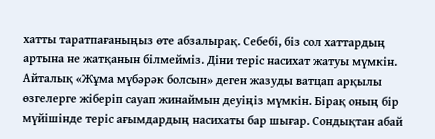хатты таратпағаныңыз өте абзалырақ. Себебі, біз сол хаттардың артына не жатқанын білмейміз. Діни теріс насихат жатуы мүмкін. Айталық «Жұма мүбәрәк болсын» деген жазуды ватцап арқылы өзгелерге жіберіп сауап жинаймын деуіңіз мүмкін. Бірақ оның бір мүйішінде теріс ағымдардың насихаты бар шығар. Сондықтан абай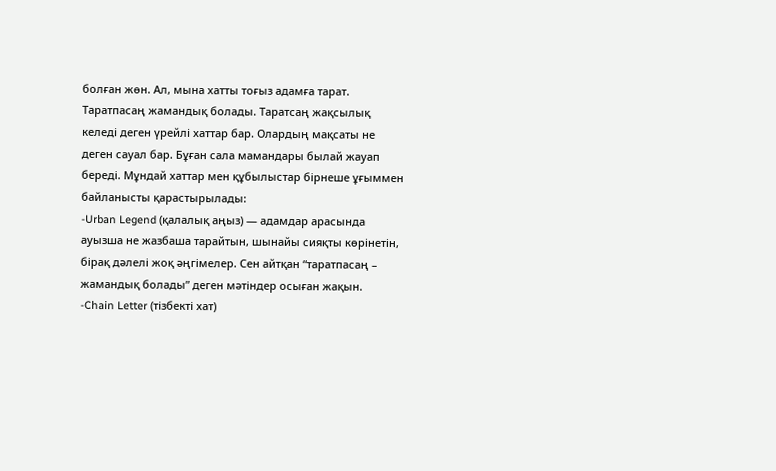болған жөн. Ал, мына хатты тоғыз адамға тарат. Таратпасаң жамандық болады. Таратсаң жақсылық келеді деген үрейлі хаттар бар. Олардың мақсаты не деген сауал бар. Бұған сала мамандары былай жауап береді. Мұндай хаттар мен құбылыстар бірнеше ұғыммен байланысты қарастырылады:
-Urban Legend (қалалық аңыз) — адамдар арасында ауызша не жазбаша тарайтын, шынайы сияқты көрінетін, бірақ дәлелі жоқ әңгімелер. Сен айтқан “таратпасаң – жамандық болады” деген мәтіндер осыған жақын.
-Chain Letter (тізбекті хат)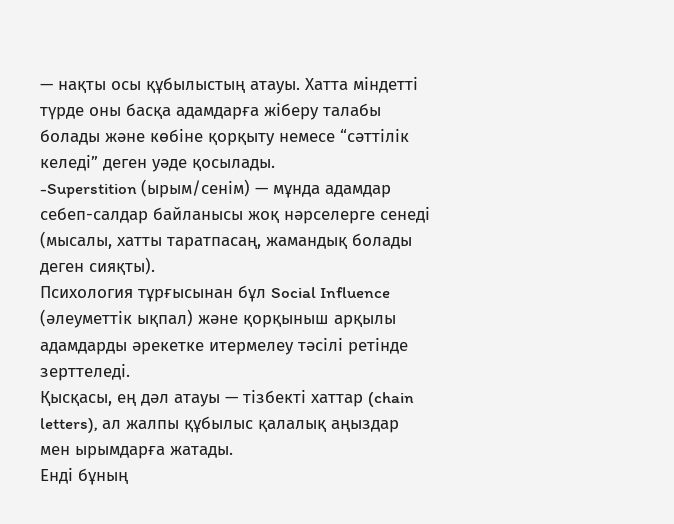— нақты осы құбылыстың атауы. Хатта міндетті түрде оны басқа адамдарға жіберу талабы болады және көбіне қорқыту немесе “сәттілік келеді” деген уәде қосылады.
-Superstition (ырым/сенім) — мұнда адамдар себеп-салдар байланысы жоқ нәрселерге сенеді (мысалы, хатты таратпасаң, жамандық болады деген сияқты).
Психология тұрғысынан бұл Social Influence (әлеуметтік ықпал) және қорқыныш арқылы адамдарды әрекетке итермелеу тәсілі ретінде зерттеледі.
Қысқасы, ең дәл атауы — тізбекті хаттар (chain letters), ал жалпы құбылыс қалалық аңыздар мен ырымдарға жатады.
Енді бұның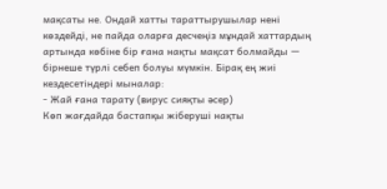мақсаты не. Ондай хатты тараттырушылар нені көздейді, не пайда оларға десчеңіз мұндай хаттардың артында көбіне бір ғана нақты мақсат болмайды — бірнеше түрлі себеп болуы мүмкін. Бірақ ең жиі кездесетіндері мыналар:
- Жай ғана тарату (вирус сияқты әсер)
Көп жағдайда бастапқы жіберуші нақты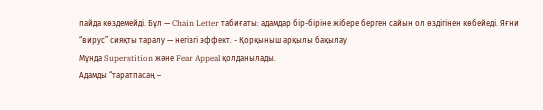пайда көздемейді. Бұл — Chain Letter табиғаты: адамдар бір-біріне жібере берген сайын ол өздігінен көбейеді. Яғни “вирус” сияқты таралу — негізгі эффект. - Қорқыныш арқылы бақылау
Мұнда Superstition және Fear Appeal қолданылады.
Адамды “таратпасаң –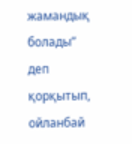жамандық болады” деп қорқытып, ойланбай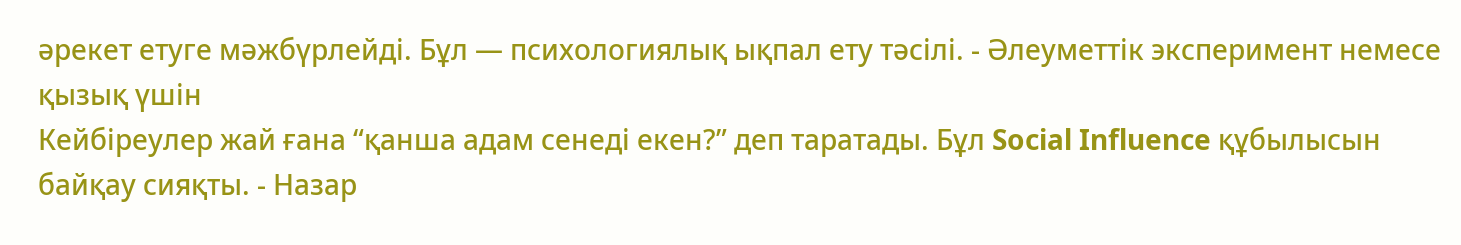әрекет етуге мәжбүрлейді. Бұл — психологиялық ықпал ету тәсілі. - Әлеуметтік эксперимент немесе қызық үшін
Кейбіреулер жай ғана “қанша адам сенеді екен?” деп таратады. Бұл Social Influence құбылысын байқау сияқты. - Назар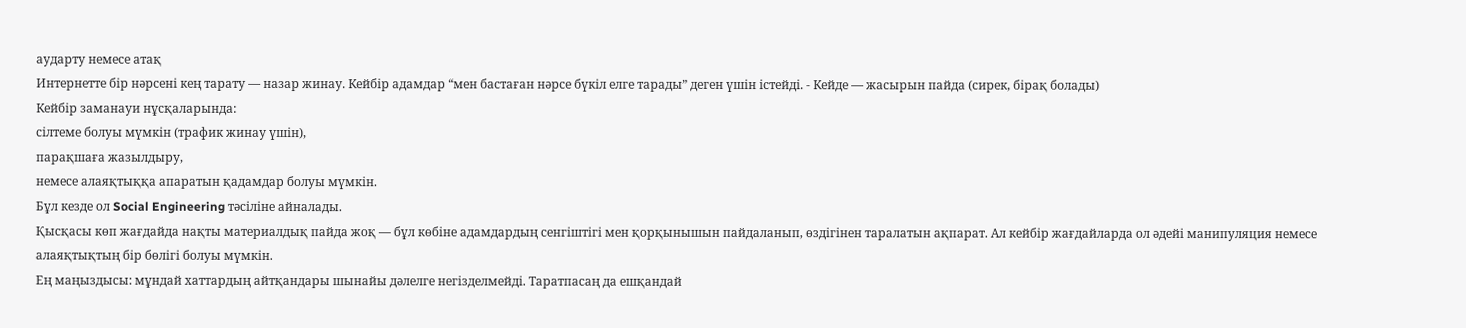аударту немесе атақ
Интернетте бір нәрсені кең тарату — назар жинау. Кейбір адамдар “мен бастаған нәрсе бүкіл елге тарады” деген үшін істейді. - Кейде — жасырын пайда (сирек, бірақ болады)
Кейбір заманауи нұсқаларында:
сілтеме болуы мүмкін (трафик жинау үшін),
парақшаға жазылдыру,
немесе алаяқтыққа апаратын қадамдар болуы мүмкін.
Бұл кезде ол Social Engineering тәсіліне айналады.
Қысқасы көп жағдайда нақты материалдық пайда жоқ — бұл көбіне адамдардың сенгіштігі мен қорқынышын пайдаланып, өздігінен таралатын ақпарат. Ал кейбір жағдайларда ол әдейі манипуляция немесе алаяқтықтың бір бөлігі болуы мүмкін.
Ең маңыздысы: мұндай хаттардың айтқандары шынайы дәлелге негізделмейді. Таратпасаң да ешқандай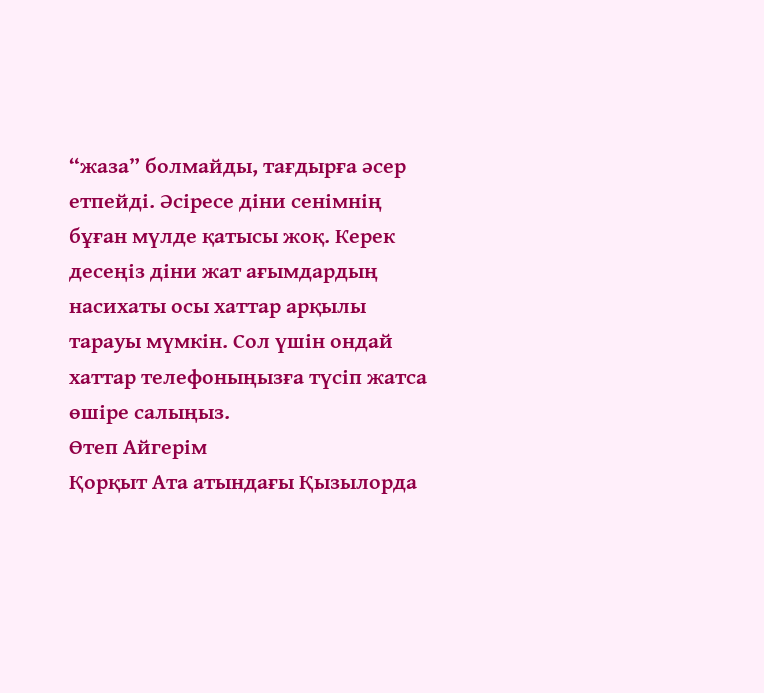“жаза” болмайды, тағдырға әсер етпейді. Әсіресе діни сенімнің бұған мүлде қатысы жоқ. Керек десеңіз діни жат ағымдардың насихаты осы хаттар арқылы тарауы мүмкін. Сол үшін ондай хаттар телефоныңызға түсіп жатса өшіре салыңыз.
Өтеп Айгерім
Қорқыт Ата атындағы Қызылорда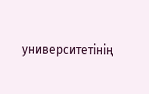университетінің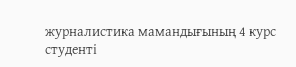журналистика мамандығының 4 курс студенті